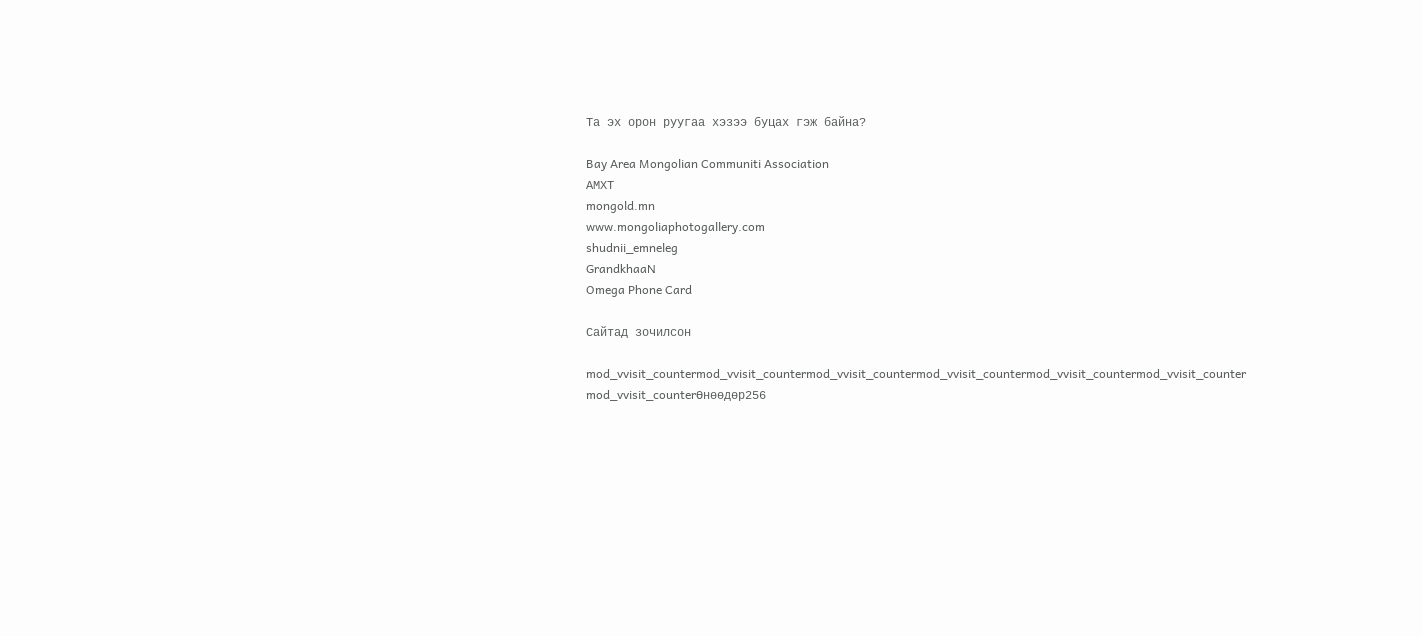Tа эх орон руугаа хэзээ буцах гэж байна?

Bay Area Mongolian Communiti Association
АМХТ
mongold.mn
www.mongoliaphotogallery.com
shudnii_emneleg
GrandkhaaN
Omega Phone Card

Сайтад зочилсон

mod_vvisit_countermod_vvisit_countermod_vvisit_countermod_vvisit_countermod_vvisit_countermod_vvisit_counter
mod_vvisit_counterӨнөөдөр256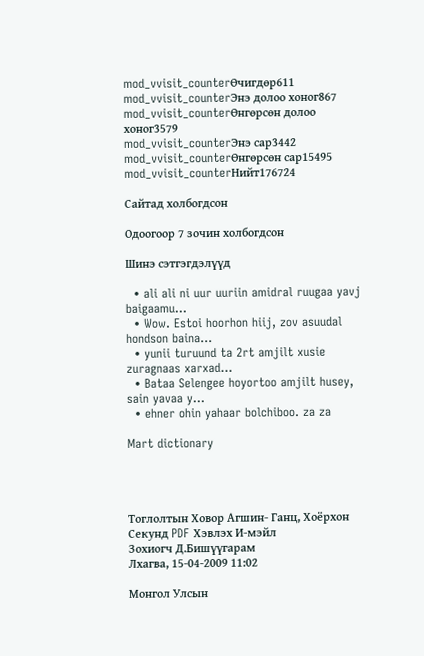mod_vvisit_counterӨчигдөр611
mod_vvisit_counterЭнэ долоо хоног867
mod_vvisit_counterӨнгөрсөн долоо хоног3579
mod_vvisit_counterЭнэ сар3442
mod_vvisit_counterӨнгөрсөн сар15495
mod_vvisit_counterНийт176724

Сайтад холбогдсон

Одоогоор 7 зочин холбогдсон

Шинэ сэтгэгдэлүүд

  • ali ali ni uur uuriin amidral ruugaa yavj baigaamu...
  • Wow. Estoi hoorhon hiij, zov asuudal hondson baina...
  • yunii turuund ta 2rt amjilt xusie zuragnaas xarxad...
  • Bataa Selengee hoyortoo amjilt husey, sain yavaa y...
  • ehner ohin yahaar bolchiboo. za za

Mart dictionary




Тоглолтын Ховор Агшин- Ганц, Хоёрхон Секунд PDF Хэвлэх И-мэйл
Зохиогч Д.Бишүүгарам
Лхагва, 15-04-2009 11:02

Монгол Улсын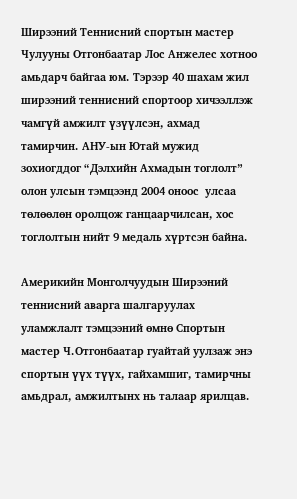Ширээний Теннисний спортын мастер Чулууны Отгонбаатар Лос Анжелес хотноо амьдарч байгаа юм. Тэрээр 40 шахам жил ширээний теннисний спортоор хичээллэж чамгүй амжилт үзүүлсэн, ахмад тамирчин. АНУ-ын Ютай мужид зохиогддог “Дэлхийн Ахмадын тоглолт” олон улсын тэмцээнд 2004 оноос  улсаа төлөөлөн оролцож ганцаарчилсан, хос тоглолтын нийт 9 медаль хүртсэн байна.

Америкийн Монголчуудын Ширээний теннисний аварга шалгаруулах уламжлалт тэмцээний өмнө Спортын мастер Ч.Отгонбаатар гуайтай уулзаж энэ спортын үүх түүх, гайхамшиг, тамирчны амьдрал, амжилтынх нь талаар ярилцав.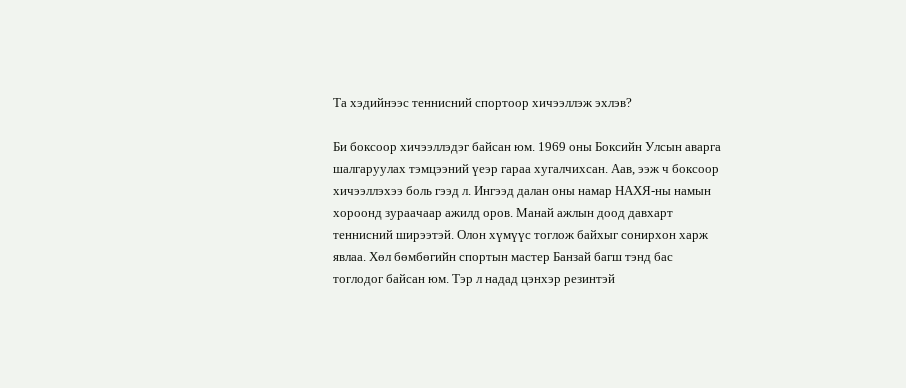Та хэдийнээс теннисний спортоор хичээллэж эхлэв?

Би боксоор хичээллэдэг байсан юм. 1969 оны Боксийн Улсын аварга шалгаруулах тэмцээний үеэр гараа хугалчихсан. Аав, ээж ч боксоор хичээллэхээ боль гээд л. Ингээд далан оны намар НАХЯ-ны намын хороонд зураачаар ажилд оров. Манай ажлын доод давхарт теннисний ширээтэй. Олон хүмүүс тоглож байхыг сонирхон харж явлаа. Хөл бөмбөгийн спортын мастер Банзай багш тэнд бас тоглодог байсан юм. Тэр л надад цэнхэр резинтэй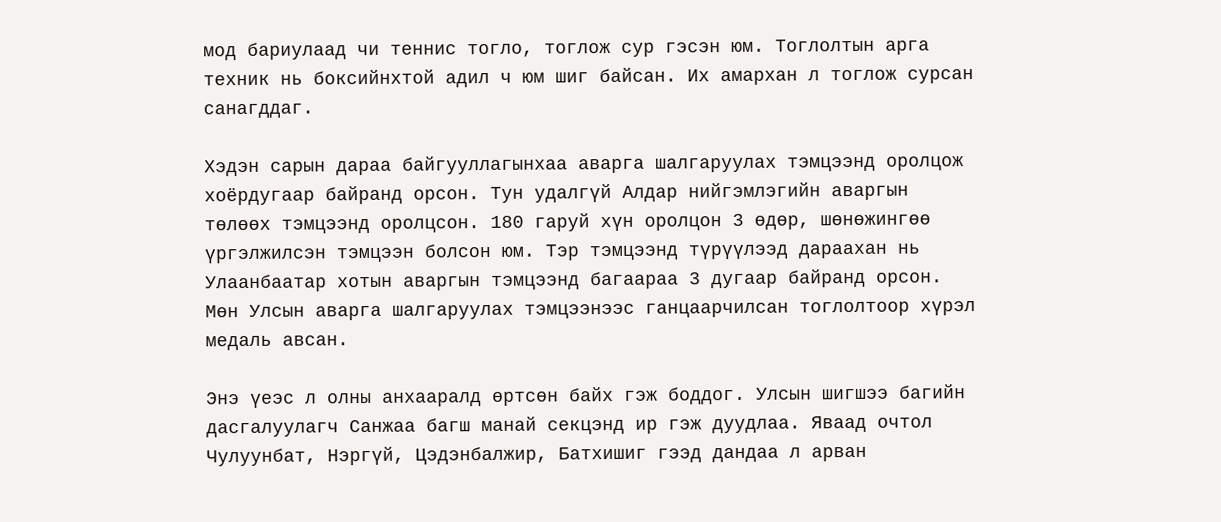мод бариулаад чи теннис тогло, тоглож сур гэсэн юм. Тоглолтын арга техник нь боксийнхтой адил ч юм шиг байсан. Их амархан л тоглож сурсан санагддаг.

Хэдэн сарын дараа байгууллагынхаа аварга шалгаруулах тэмцээнд оролцож  хоёрдугаар байранд орсон. Тун удалгүй Алдар нийгэмлэгийн аваргын төлөөх тэмцээнд оролцсон. 180 гаруй хүн оролцон 3 өдөр, шөнөжингөө үргэлжилсэн тэмцээн болсон юм. Тэр тэмцээнд түрүүлээд дараахан нь Улаанбаатар хотын аваргын тэмцээнд багаараа 3 дугаар байранд орсон. Мөн Улсын аварга шалгаруулах тэмцээнээс ганцаарчилсан тоглолтоор хүрэл медаль авсан.

Энэ үеэс л олны анхааралд өртсөн байх гэж боддог. Улсын шигшээ багийн дасгалуулагч Санжаа багш манай секцэнд ир гэж дуудлаа. Яваад очтол Чулуунбат, Нэргүй, Цэдэнбалжир, Батхишиг гээд дандаа л арван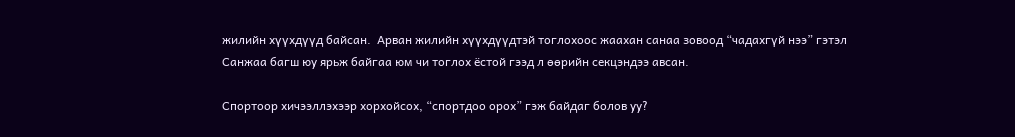жилийн хүүхдүүд байсан.  Арван жилийн хүүхдүүдтэй тоглохоос жаахан санаа зовоод “чадахгүй нээ” гэтэл  Санжаа багш юу ярьж байгаа юм чи тоглох ёстой гээд л өөрийн секцэндээ авсан.

Спортоор хичээллэхээр хорхойсох, “спортдоо орох” гэж байдаг болов уу?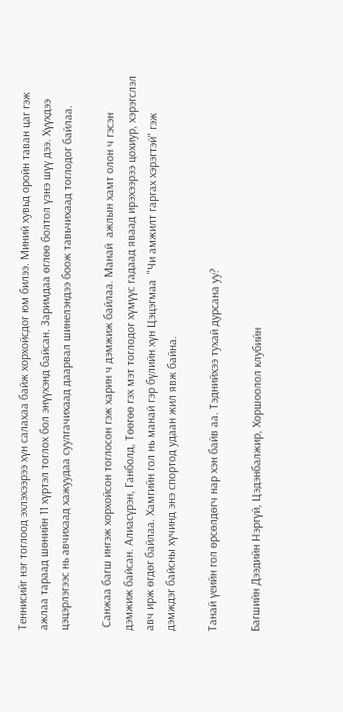Теннисийг нэг тоглоод эхлэхээрээ хүн салахаа байж хорхойсдог юм билээ. Миний хувьд оройн таван цаг гэж ажлаа тараад шөнийн 11 хүртэл тоглох бол энүүхэнд байсан. Заримдаа өглөө болтол үзнэ шүү дээ. Хүүхдээ цэцэрлэгээс нь авчихаад хажуудаа суулгачихаад даарвал шинелэндээ боож тавьчихаад тоглодог байлаа.

 Санжаа багш ингэж хорхойсон тоглосон гэж харин ч дэмжиж байлаа. Манай  ажлын хамт олон ч гэсэн дэмжиж байсан. Алиасүрэн, Ганболд, Төөгөө гэх мэт тоглодог хүмүүс гадаад яваад ирэхээрээ цохиур, хэрэгслэл авч ирж өгдөг байлаа. Хамгийн гол нь манай гэр бүлийн хүн Цэцэгмаа  "Чи амжилт гаргах хэрэгтэй" гэж  дэмждэг байсны хүчинд энэ спортод удаан жил явж байна.

Танай үеийн гол өрсөлдөгч нар хэн байв аа. Тэднийхээ тухай дурсана уу?

Багшийн Дээдийн Нэргүй, Цэдэнбалжир, Хоршоолол клубийн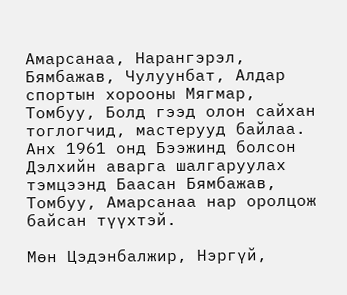Амарсанаа, Нарангэрэл, Бямбажав, Чулуунбат, Алдар спортын хорооны Мягмар, Томбуу, Болд гээд олон сайхан тоглогчид, мастерууд байлаа. Анх 1961 онд Бээжинд болсон Дэлхийн аварга шалгаруулах тэмцээнд Баасан Бямбажав, Томбуу, Амарсанаа нар оролцож байсан түүхтэй.

Мөн Цэдэнбалжир, Нэргүй,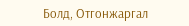Болд, Отгонжаргал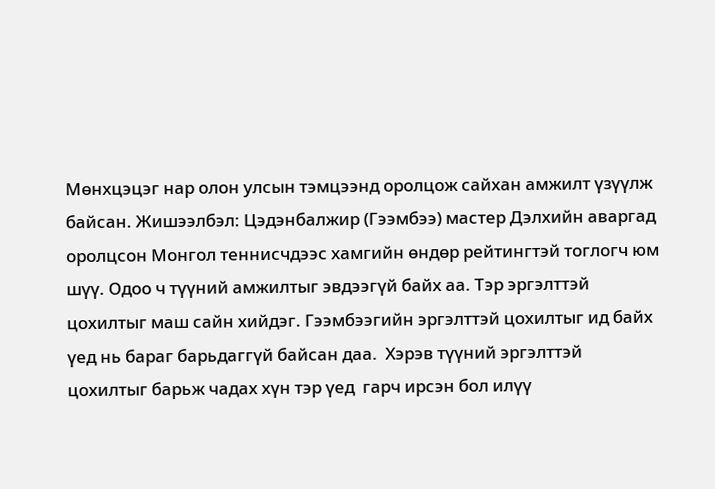Мөнхцэцэг нар олон улсын тэмцээнд оролцож сайхан амжилт үзүүлж байсан. Жишээлбэл: Цэдэнбалжир (Гээмбээ) мастер Дэлхийн аваргад оролцсон Монгол теннисчдээс хамгийн өндөр рейтингтэй тоглогч юм шүү. Одоо ч түүний амжилтыг эвдээгүй байх аа. Тэр эргэлттэй цохилтыг маш сайн хийдэг. Гээмбээгийн эргэлттэй цохилтыг ид байх үед нь бараг барьдаггүй байсан даа.  Хэрэв түүний эргэлттэй цохилтыг барьж чадах хүн тэр үед  гарч ирсэн бол илүү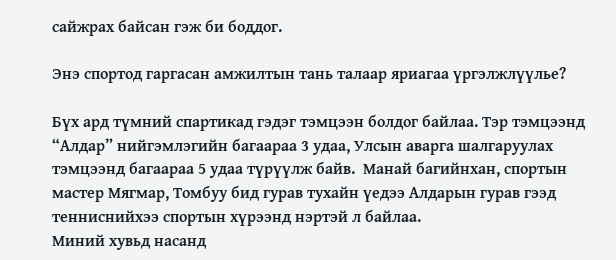сайжрах байсан гэж би боддог.

Энэ спортод гаргасан амжилтын тань талаар яриагаа үргэлжлүүлье?

Бүх ард түмний спартикад гэдэг тэмцээн болдог байлаа. Тэр тэмцээнд “Алдар” нийгэмлэгийн багаараа 3 удаа, Улсын аварга шалгаруулах тэмцээнд багаараа 5 удаа түрүүлж байв.  Манай багийнхан, спортын мастер Мягмар, Томбуу бид гурав тухайн үедээ Алдарын гурав гээд тенниснийхээ спортын хүрээнд нэртэй л байлаа.
Миний хувьд насанд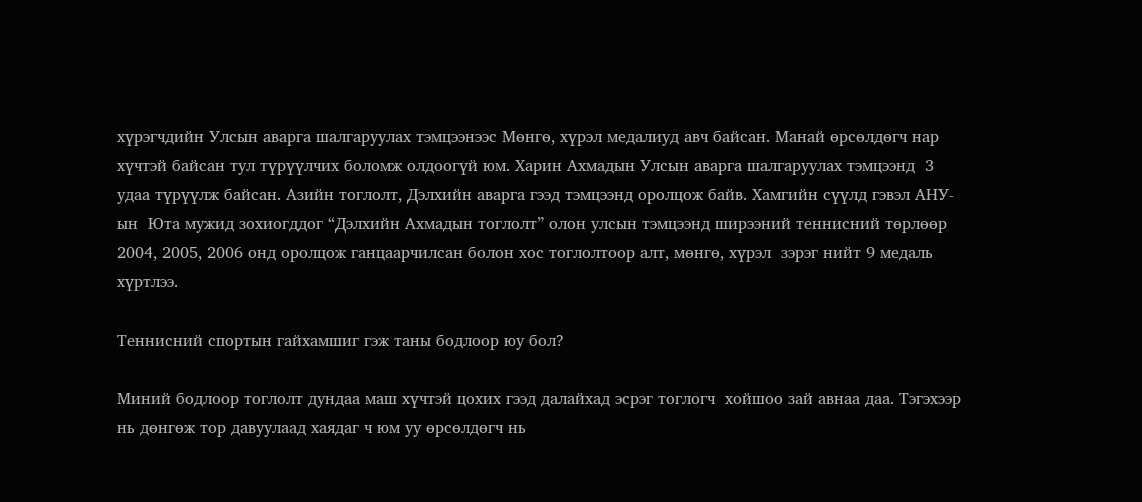хүрэгчдийн Улсын аварга шалгаруулах тэмцээнээс Мөнгө, хүрэл медалиуд авч байсан. Манай өрсөлдөгч нар хүчтэй байсан тул түрүүлчих боломж олдоогүй юм. Харин Ахмадын Улсын аварга шалгаруулах тэмцээнд  3 удаа түрүүлж байсан. Азийн тоглолт, Дэлхийн аварга гээд тэмцээнд оролцож байв. Хамгийн сүүлд гэвэл АНУ-ын  Юта мужид зохиогддог “Дэлхийн Ахмадын тоглолт” олон улсын тэмцээнд ширээний теннисний төрлөөр 2004, 2005, 2006 онд оролцож ганцаарчилсан болон хос тоглолтоор алт, мөнгө, хүрэл  зэрэг нийт 9 медаль хүртлээ.

Теннисний спортын гайхамшиг гэж таны бодлоор юу бол?

Миний бодлоор тоглолт дундаа маш хүчтэй цохих гээд далайхад эсрэг тоглогч  хойшоо зай авнаа даа. Тэгэхээр нь дөнгөж тор давуулаад хаядаг ч юм уу өрсөлдөгч нь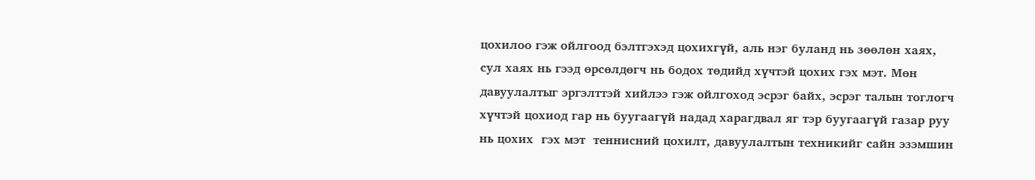цохилоо гэж ойлгоод бэлтгэхэд цохихгүй, аль нэг буланд нь зөөлөн хаях, сул хаях нь гээд өрсөлдөгч нь бодох төдийд хүчтэй цохих гэх мэт. Мөн давуулалтыг эргэлттэй хийлээ гэж ойлгоход эсрэг байх, эсрэг талын тоглогч хүчтэй цохиод гар нь буугаагүй надад харагдвал яг тэр буугаагүй газар руу нь цохих  гэх мэт  теннисний цохилт, давуулалтын техникийг сайн эзэмшин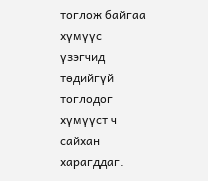тоглож байгаа хүмүүс  үзэгчид төдийгүй тоглодог хүмүүст ч сайхан харагддаг.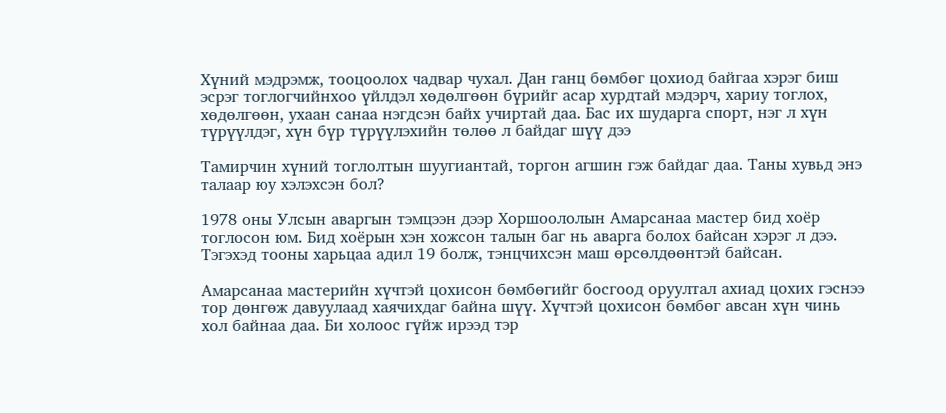Хүний мэдрэмж, тооцоолох чадвар чухал. Дан ганц бөмбөг цохиод байгаа хэрэг биш эсрэг тоглогчийнхоо үйлдэл хөдөлгөөн бүрийг асар хурдтай мэдэрч, хариу тоглох, хөдөлгөөн, ухаан санаа нэгдсэн байх учиртай даа. Бас их шударга спорт, нэг л хүн түрүүлдэг, хүн бүр түрүүлэхийн төлөө л байдаг шүү дээ

Тамирчин хүний тоглолтын шуугиантай, торгон агшин гэж байдаг даа. Таны хувьд энэ талаар юу хэлэхсэн бол?

1978 оны Улсын аваргын тэмцээн дээр Хоршоололын Амарсанаа мастер бид хоёр тоглосон юм. Бид хоёрын хэн хожсон талын баг нь аварга болох байсан хэрэг л дээ. Тэгэхэд тооны харьцаа адил 19 болж, тэнцчихсэн маш өрсөлдөөнтэй байсан.

Амарсанаа мастерийн хүчтэй цохисон бөмбөгийг босгоод оруултал ахиад цохих гэснээ тор дөнгөж давуулаад хаячихдаг байна шүү. Хүчтэй цохисон бөмбөг авсан хүн чинь хол байнаа даа. Би холоос гүйж ирээд тэр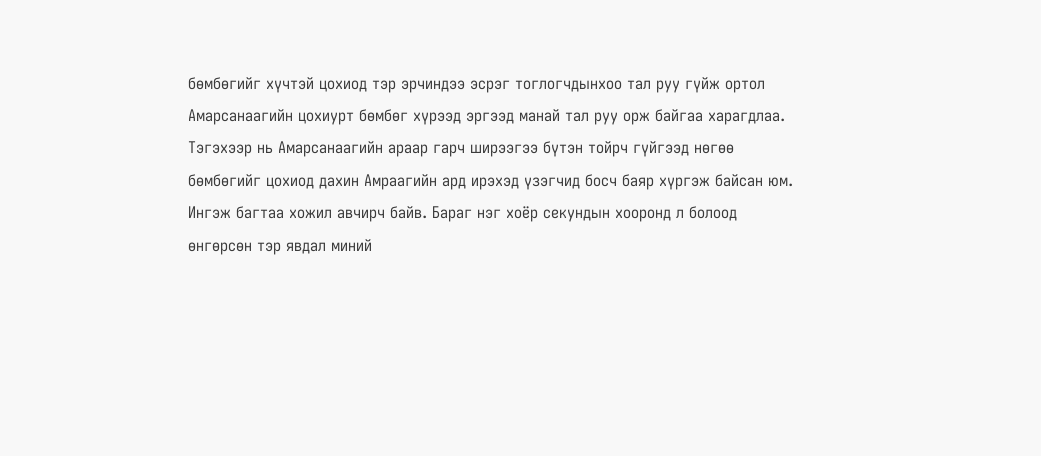бөмбөгийг хүчтэй цохиод тэр эрчиндээ эсрэг тоглогчдынхоо тал руу гүйж ортол Амарсанаагийн цохиурт бөмбөг хүрээд эргээд манай тал руу орж байгаа харагдлаа. Тэгэхээр нь Амарсанаагийн араар гарч ширээгээ бүтэн тойрч гүйгээд нөгөө бөмбөгийг цохиод дахин Амраагийн ард ирэхэд үзэгчид босч баяр хүргэж байсан юм. Ингэж багтаа хожил авчирч байв. Бараг нэг хоёр секундын хооронд л болоод өнгөрсөн тэр явдал миний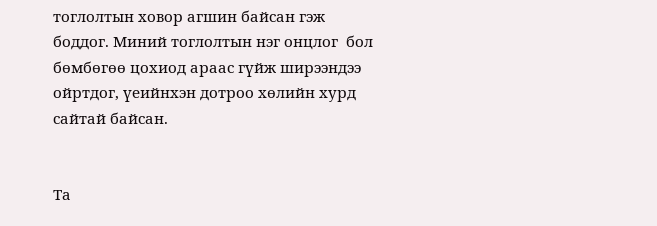тоглолтын ховор агшин байсан гэж боддог. Миний тоглолтын нэг онцлог  бол бөмбөгөө цохиод араас гүйж ширээндээ ойртдог, үеийнхэн дотроо хөлийн хурд сайтай байсан.


Та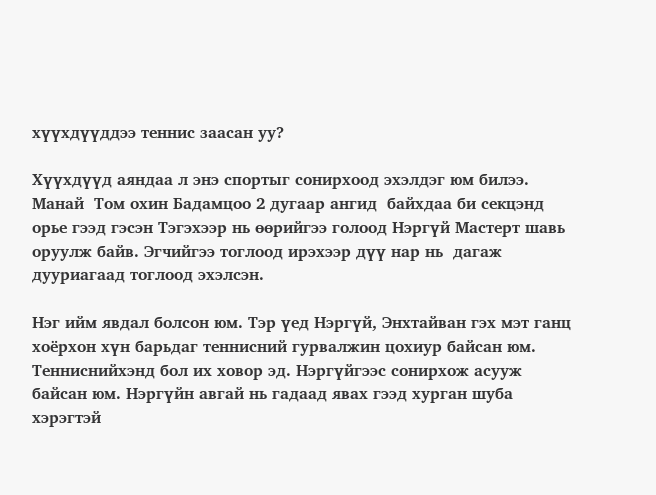хүүхдүүддээ теннис заасан уу?

Хүүхдүүд аяндаа л энэ спортыг сонирхоод эхэлдэг юм билээ. Манай  Том охин Бадамцоо 2 дугаар ангид  байхдаа би секцэнд орье гээд гэсэн Тэгэхээр нь өөрийгээ голоод Нэргүй Мастерт шавь оруулж байв. Эгчийгээ тоглоод ирэхээр дүү нар нь  дагаж дууриагаад тоглоод эхэлсэн.

Нэг ийм явдал болсон юм. Тэр үед Нэргүй, Энхтайван гэх мэт ганц хоёрхон хүн барьдаг теннисний гурвалжин цохиур байсан юм. Тенниснийхэнд бол их ховор эд. Нэргүйгээс сонирхож асууж байсан юм. Нэргүйн авгай нь гадаад явах гээд хурган шуба хэрэгтэй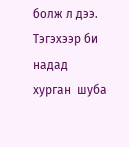болж л дээ. Тэгэхээр би надад хурган  шуба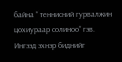байна “ теннисний гурвалжин цохиураар солиноо” гэв. Ингээд эхнэр биднийг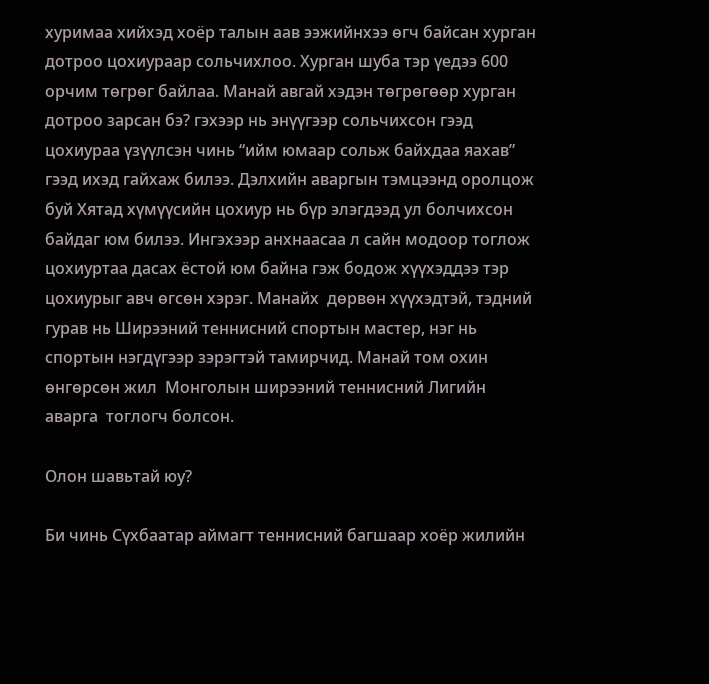хуримаа хийхэд хоёр талын аав ээжийнхээ өгч байсан хурган дотроо цохиураар сольчихлоо. Хурган шуба тэр үедээ 600 орчим төгрөг байлаа. Манай авгай хэдэн төгрөгөөр хурган дотроо зарсан бэ? гэхээр нь энүүгээр сольчихсон гээд цохиураа үзүүлсэн чинь “ийм юмаар сольж байхдаа яахав” гээд ихэд гайхаж билээ. Дэлхийн аваргын тэмцээнд оролцож буй Хятад хүмүүсийн цохиур нь бүр элэгдээд ул болчихсон байдаг юм билээ. Ингэхээр анхнаасаа л сайн модоор тоглож цохиуртаа дасах ёстой юм байна гэж бодож хүүхэддээ тэр цохиурыг авч өгсөн хэрэг. Манайх  дөрвөн хүүхэдтэй, тэдний гурав нь Ширээний теннисний спортын мастер, нэг нь спортын нэгдүгээр зэрэгтэй тамирчид. Манай том охин өнгөрсөн жил  Монголын ширээний теннисний Лигийн аварга  тоглогч болсон.

Олон шавьтай юу?

Би чинь Сүхбаатар аймагт теннисний багшаар хоёр жилийн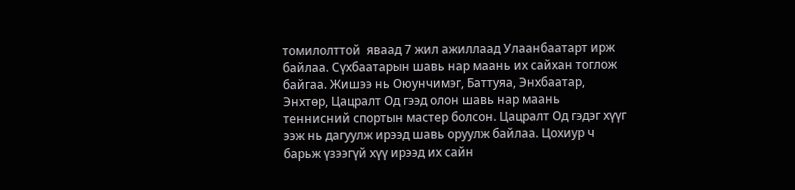томилолттой  яваад 7 жил ажиллаад Улаанбаатарт ирж байлаа. Сүхбаатарын шавь нар маань их сайхан тоглож байгаа. Жишээ нь Оюунчимэг, Баттуяа, Энхбаатар, Энхтөр, Цацралт Од гээд олон шавь нар маань теннисний спортын мастер болсон. Цацралт Од гэдэг хүүг ээж нь дагуулж ирээд шавь оруулж байлаа. Цохиур ч барьж үзээгүй хүү ирээд их сайн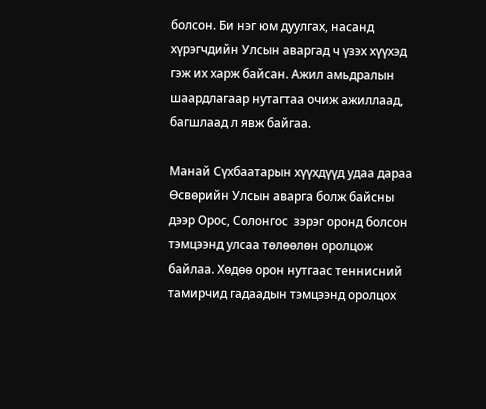болсон. Би нэг юм дуулгах, насанд хүрэгчдийн Улсын аваргад ч үзэх хүүхэд гэж их харж байсан. Ажил амьдралын шаардлагаар нутагтаа очиж ажиллаад, багшлаад л явж байгаа.

Манай Сүхбаатарын хүүхдүүд удаа дараа Өсвөрийн Улсын аварга болж байсны дээр Орос, Солонгос  зэрэг оронд болсон тэмцээнд улсаа төлөөлөн оролцож  байлаа. Хөдөө орон нутгаас теннисний тамирчид гадаадын тэмцээнд оролцох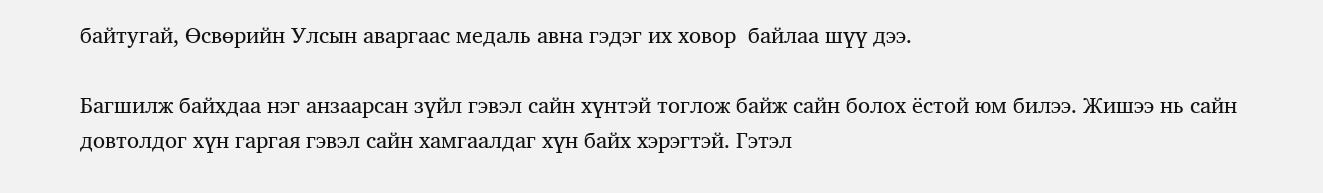байтугай, Өсвөрийн Улсын аваргаас медаль авна гэдэг их ховор  байлаа шүү дээ.

Багшилж байхдаа нэг анзаарсан зүйл гэвэл сайн хүнтэй тоглож байж сайн болох ёстой юм билээ. Жишээ нь сайн довтолдог хүн гаргая гэвэл сайн хамгаалдаг хүн байх хэрэгтэй. Гэтэл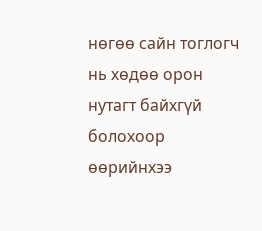нөгөө сайн тоглогч нь хөдөө орон нутагт байхгүй болохоор өөрийнхээ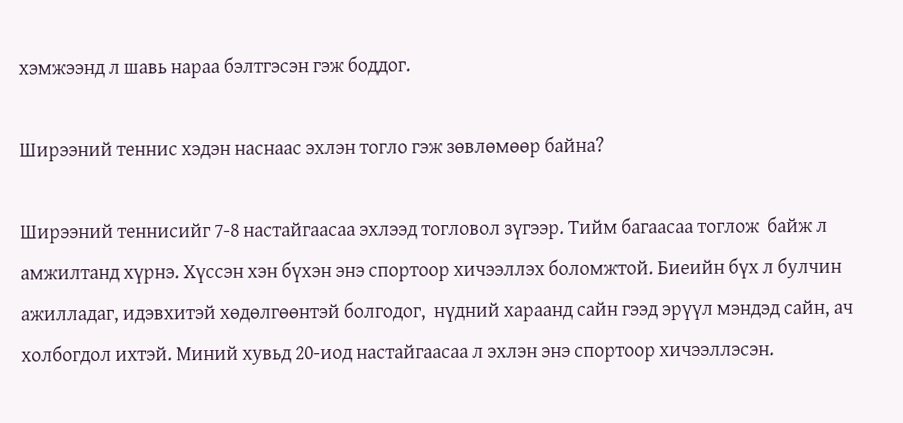хэмжээнд л шавь нараа бэлтгэсэн гэж боддог.

Ширээний теннис хэдэн наснаас эхлэн тогло гэж зөвлөмөөр байна?

Ширээний теннисийг 7-8 настайгаасаа эхлээд тогловол зүгээр. Тийм багаасаа тоглож  байж л амжилтанд хүрнэ. Хүссэн хэн бүхэн энэ спортоор хичээллэх боломжтой. Биеийн бүх л булчин ажилладаг, идэвхитэй хөдөлгөөнтэй болгодог,  нүдний хараанд сайн гээд эрүүл мэндэд сайн, ач холбогдол ихтэй. Миний хувьд 20-иод настайгаасаа л эхлэн энэ спортоор хичээллэсэн.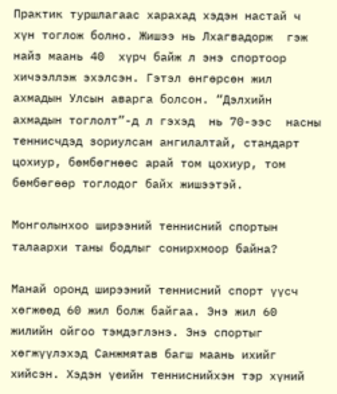Практик туршлагаас харахад хэдэн настай ч хүн тоглож болно. Жишээ нь Лхагвадорж  гэж найз маань 40  хүрч байж л энэ спортоор хичээллэж эхэлсэн. Гэтэл өнгөрсөн жил ахмадын Улсын аварга болсон. “Дэлхийн ахмадын тоглолт”-д л гэхэд  нь 70-ээс  насны теннисчдэд зориулсан ангилалтай, стандарт цохиур, бөмбөгнөөс арай том цохиур, том бөмбөгөөр тоглодог байх жишээтэй.

Монголынхоо ширээний теннисний спортын талаархи таны бодлыг сонирхмоор байна?

Манай оронд ширээний теннисний спорт үүсч хөгжөөд 60 жил болж байгаа. Энэ жил 60 жилийн ойгоо тэмдэглэнэ. Энэ спортыг хөгжүүлэхэд Санжмятав багш маань ихийг хийсэн. Хэдэн үеийн тенниснийхэн тэр хүний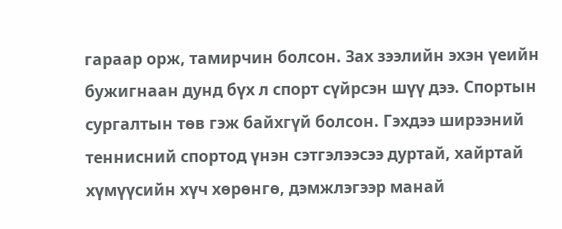гараар орж, тамирчин болсон. Зах зээлийн эхэн үеийн бужигнаан дунд бүх л спорт сүйрсэн шүү дээ. Спортын сургалтын төв гэж байхгүй болсон. Гэхдээ ширээний теннисний спортод үнэн сэтгэлээсээ дуртай, хайртай хүмүүсийн хүч хөрөнгө, дэмжлэгээр манай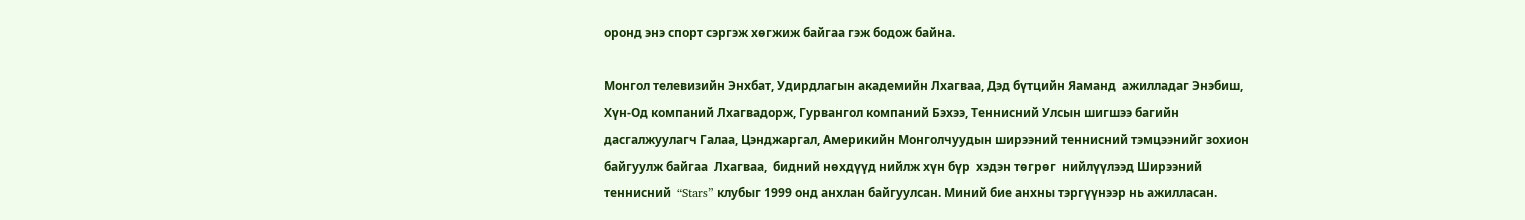оронд энэ спорт сэргэж хөгжиж байгаа гэж бодож байна.

Монгол телевизийн Энхбат, Удирдлагын академийн Лхагваа, Дэд бүтцийн Яаманд  ажилладаг Энэбиш, Хүн-Од компаний Лхагвадорж, Гурвангол компаний Бэхээ, Теннисний Улсын шигшээ багийн дасгалжуулагч Галаа, Цэнджаргал, Америкийн Монголчуудын ширээний теннисний тэмцээнийг зохион байгуулж байгаа  Лхагваа,  бидний нөхдүүд нийлж хүн бүр  хэдэн төгрөг  нийлүүлээд Ширээний теннисний  “Stars” клубыг 1999 онд анхлан байгуулсан. Миний бие анхны тэргүүнээр нь ажилласан.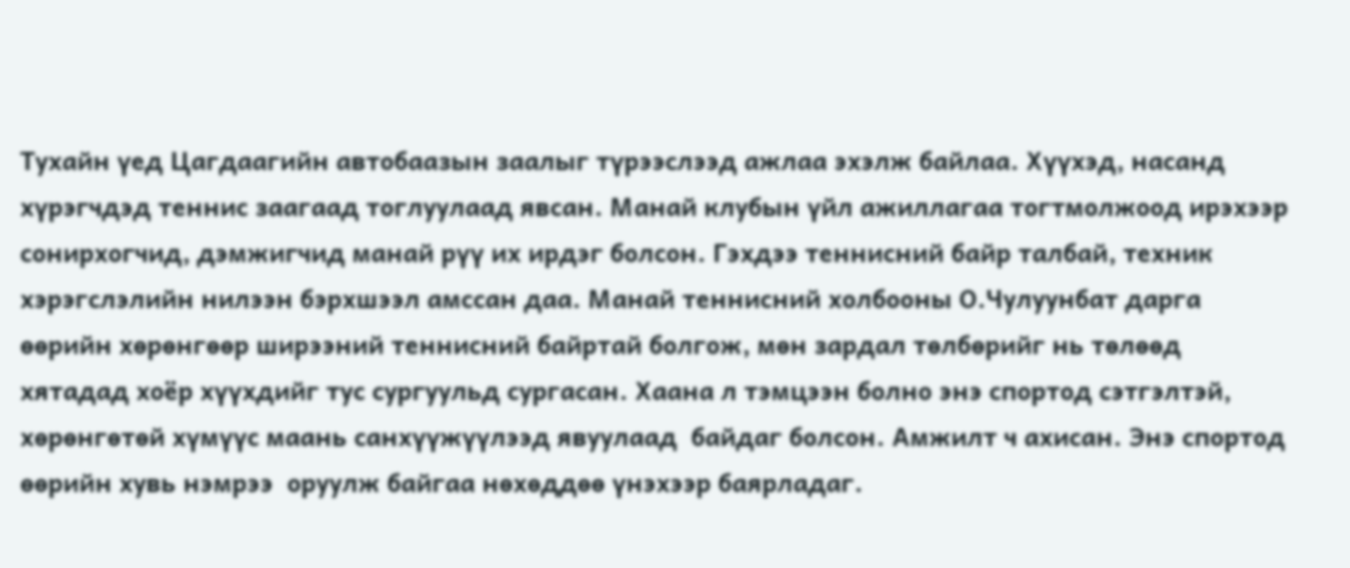Тухайн үед Цагдаагийн автобаазын заалыг түрээслээд ажлаа эхэлж байлаа. Хүүхэд, насанд хүрэгчдэд теннис заагаад тоглуулаад явсан. Манай клубын үйл ажиллагаа тогтмолжоод ирэхээр сонирхогчид, дэмжигчид манай рүү их ирдэг болсон. Гэхдээ теннисний байр талбай, техник хэрэгслэлийн нилээн бэрхшээл амссан даа. Манай теннисний холбооны О.Чулуунбат дарга өөрийн хөрөнгөөр ширээний теннисний байртай болгож, мөн зардал төлбөрийг нь төлөөд хятадад хоёр хүүхдийг тус сургуульд сургасан. Хаана л тэмцээн болно энэ спортод сэтгэлтэй, хөрөнгөтөй хүмүүс маань санхүүжүүлээд явуулаад  байдаг болсон. Амжилт ч ахисан. Энэ спортод өөрийн хувь нэмрээ  оруулж байгаа нөхөддөө үнэхээр баярладаг.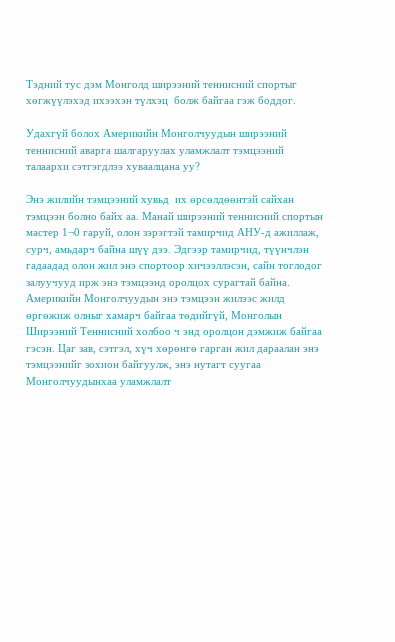Тэдний тус дэм Монголд ширээний теннисний спортыг хөгжүүлэхэд ихээхэн түлхэц  болж байгаа гэж боддог.

Удахгүй болох Америкийн Монголчуудын ширээний теннисний аварга шалгаруулах уламжлалт тэмцээний талаархи сэтгэгдлээ хуваалцана уу?

Энэ жилийн тэмцээний хувьд  их өрсөлдөөнтэй сайхан тэмцээн болно байх аа. Манай ширээний теннисний спортын мастер 1¬0 гаруй, олон зэрэгтэй тамирчид АНУ-д ажиллаж, сурч, амьдарч байна шүү дээ. Эдгээр тамирчид, түүнчлэн гадаадад олон жил энэ спортоор хичээллэсэн, сайн тоглодог залуучууд ирж энэ тэмцээнд оролцох сурагтай байна.
Америкийн Монголчуудын энэ тэмцээн жилээс жилд өргөжиж олныг хамарч байгаа төдийгүй, Монголын Ширээний Теннисний холбоо ч энд оролцон дэмжиж байгаа гэсэн. Цаг зав, сэтгэл, хүч хөрөнгө гарган жил дараалан энэ тэмцээнийг зохион байгуулж, энэ нутагт суугаа Монголчуудынхаа уламжлалт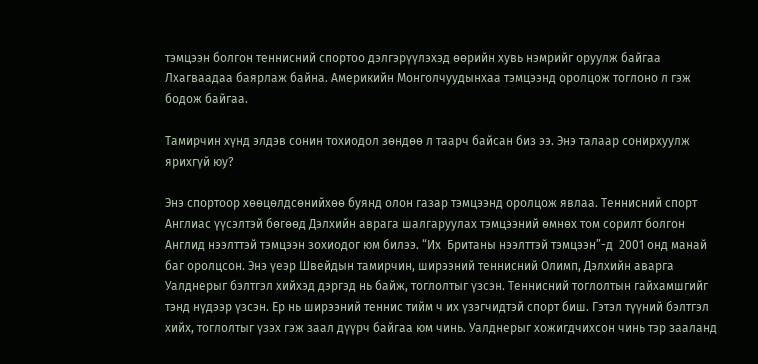тэмцээн болгон теннисний спортоо дэлгэрүүлэхэд өөрийн хувь нэмрийг оруулж байгаа Лхагваадаа баярлаж байна. Америкийн Монголчуудынхаа тэмцээнд оролцож тоглоно л гэж бодож байгаа.

Тамирчин хүнд элдэв сонин тохиодол зөндөө л таарч байсан биз ээ. Энэ талаар сонирхуулж ярихгүй юу?

Энэ спортоор хөөцөлдсөнийхөө буянд олон газар тэмцээнд оролцож явлаа. Теннисний спорт Англиас үүсэлтэй бөгөөд Дэлхийн аврага шалгаруулах тэмцээний өмнөх том сорилт болгон Англид нээлттэй тэмцээн зохиодог юм билээ. “Их  Британы нээлттэй тэмцээн”-д  2001 онд манай баг оролцсон. Энэ үеэр Швейдын тамирчин, ширээний теннисний Олимп, Дэлхийн аварга Уалднерыг бэлтгэл хийхэд дэргэд нь байж, тоглолтыг үзсэн. Теннисний тоглолтын гайхамшгийг тэнд нүдээр үзсэн. Ер нь ширээний теннис тийм ч их үзэгчидтэй спорт биш. Гэтэл түүний бэлтгэл хийх, тоглолтыг үзэх гэж заал дүүрч байгаа юм чинь. Уалднерыг хожигдчихсон чинь тэр зааланд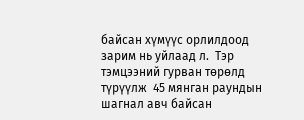байсан хүмүүс орлилдоод зарим нь уйлаад л.  Тэр тэмцээний гурван төрөлд түрүүлж  45 мянган раундын шагнал авч байсан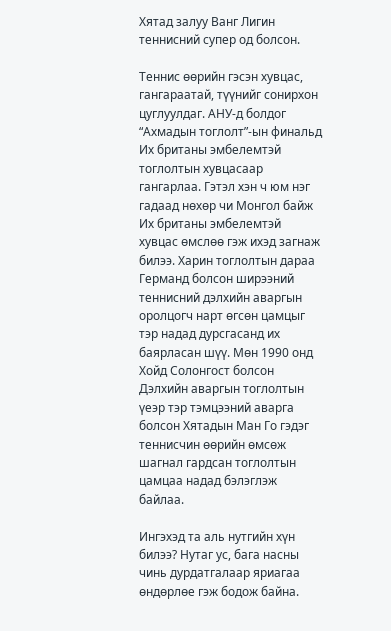Хятад залуу Ванг Лигин теннисний супер од болсон.

Теннис өөрийн гэсэн хувцас, гангараатай, түүнийг сонирхон цуглуулдаг. АНУ-д болдог “Ахмадын тоглолт”-ын финальд Их британы эмбелемтэй тоглолтын хувцасаар гангарлаа. Гэтэл хэн ч юм нэг гадаад нөхөр чи Монгол байж Их британы эмбелемтэй хувцас өмслөө гэж ихэд загнаж билээ. Харин тоглолтын дараа Германд болсон ширээний теннисний дэлхийн аваргын оролцогч нарт өгсөн цамцыг тэр надад дурсгасанд их баярласан шүү. Мөн 1990 онд Хойд Солонгост болсон Дэлхийн аваргын тоглолтын үеэр тэр тэмцээний аварга болсон Хятадын Ман Го гэдэг теннисчин өөрийн өмсөж шагнал гардсан тоглолтын цамцаа надад бэлэглэж байлаа.

Ингэхэд та аль нутгийн хүн билээ? Нутаг ус, бага насны чинь дурдатгалаар яриагаа өндөрлөе гэж бодож байна.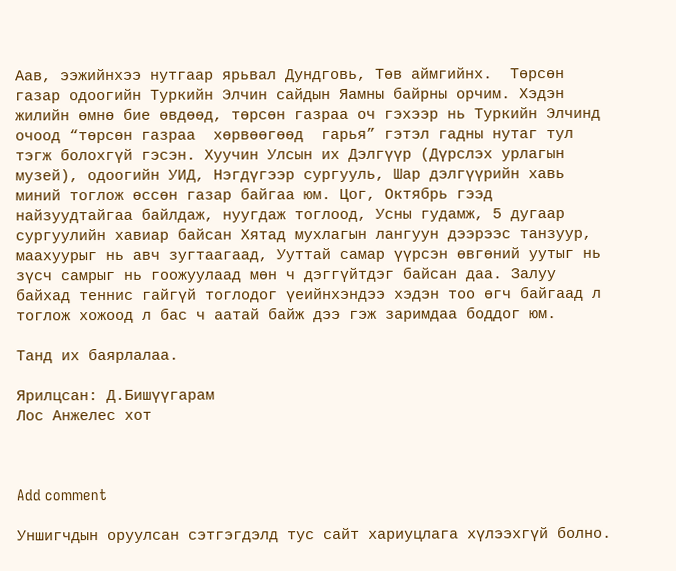Аав, ээжийнхээ нутгаар ярьвал Дундговь, Төв аймгийнх.  Төрсөн газар одоогийн Туркийн Элчин сайдын Яамны байрны орчим. Хэдэн жилийн өмнө бие өвдөөд, төрсөн газраа оч гэхээр нь Туркийн Элчинд очоод “төрсөн газраа  хөрвөөгөөд  гарья” гэтэл гадны нутаг тул тэгж болохгүй гэсэн. Хуучин Улсын их Дэлгүүр (Дүрслэх урлагын музей), одоогийн УИД, Нэгдүгээр сургууль, Шар дэлгүүрийн хавь миний тоглож өссөн газар байгаа юм. Цог, Октябрь гээд найзуудтайгаа байлдаж, нуугдаж тоглоод, Усны гудамж, 5 дугаар сургуулийн хавиар байсан Хятад мухлагын лангуун дээрээс танзуур, маахуурыг нь авч зугтаагаад, Ууттай самар үүрсэн өвгөний уутыг нь зүсч самрыг нь гоожуулаад мөн ч дэггүйтдэг байсан даа. Залуу байхад теннис гайгүй тоглодог үеийнхэндээ хэдэн тоо өгч байгаад л тоглож хожоод л бас ч аатай байж дээ гэж заримдаа боддог юм.

Танд их баярлалаа.

Ярилцсан: Д.Бишүүгарам
Лос Анжелес хот



Add comment

Уншигчдын оруулсан сэтгэгдэлд тус сайт хариуцлага хүлээхгүй болно.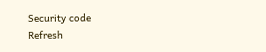Security code
Refresh